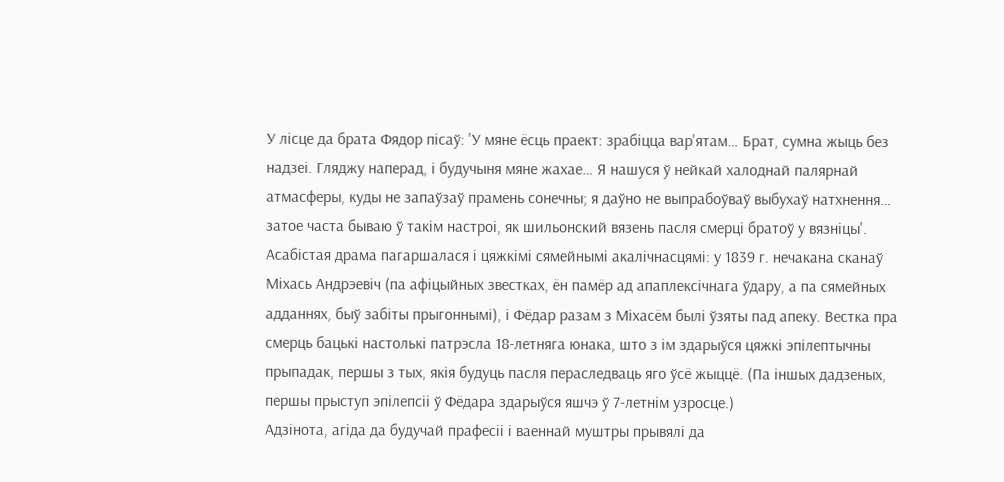У лісце да брата Фядор пісаў: 'У мяне ёсць праект: зрабіцца вар'ятам… Брат, сумна жыць без надзеі. Гляджу наперад, і будучыня мяне жахае… Я нашуся ў нейкай халоднай палярнай атмасферы, куды не запаўзаў прамень сонечны; я даўно не выпрабоўваў выбухаў натхнення… затое часта бываю ў такім настроі, як шильонский вязень пасля смерці братоў у вязніцы'.
Асабістая драма пагаршалася і цяжкімі сямейнымі акалічнасцямі: у 1839 г. нечакана сканаў Міхась Андрэевіч (па афіцыйных звестках, ён памёр ад апаплексічнага ўдару, а па сямейных адданнях, быў забіты прыгоннымі), і Фёдар разам з Міхасём былі ўзяты пад апеку. Вестка пра смерць бацькі настолькі патрэсла 18-летняга юнака, што з ім здарыўся цяжкі эпілептычны прыпадак, першы з тых, якія будуць пасля пераследваць яго ўсё жыццё. (Па іншых дадзеных, першы прыступ эпілепсіі ў Фёдара здарыўся яшчэ ў 7-летнім узросце.)
Адзінота, агіда да будучай прафесіі і ваеннай муштры прывялі да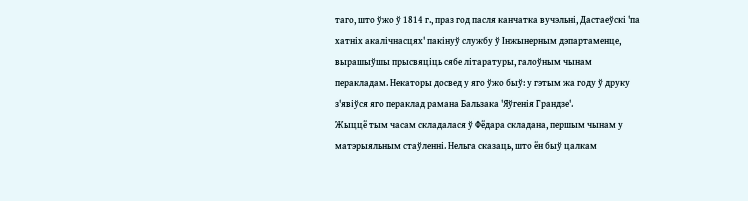таго, што ўжо ў 1814 г., праз год пасля канчатка вучэльні, Дастаеўскі 'па хатніх акалічнасцях' пакінуў службу ў Інжынерным дэпартаменце, вырашыўшы прысвяціць сябе літаратуры, галоўным чынам перакладам. Некаторы досвед у яго ўжо быў: у гэтым жа году ў друку з'явіўся яго пераклад рамана Бальзака 'Яўгенія Грандзе'.
Жыццё тым часам складалася ў Фёдара складана, першым чынам у матэрыяльным стаўленні. Нельга сказаць, што ён быў цалкам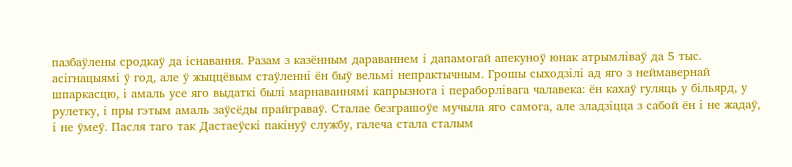пазбаўлены сродкаў да існавання. Разам з казённым дараваннем і дапамогай апекуноў юнак атрымліваў да 5 тыс. асігнацыямі ў год, але ў жыццёвым стаўленні ён быў вельмі непрактычным. Грошы сыходзілі ад яго з неймавернай шпаркасцю, і амаль усе яго выдаткі былі марнаваннямі капрызнога і пераборлівага чалавека: ён кахаў гуляць у більярд, у рулетку, і пры гэтым амаль заўсёды прайграваў. Сталае безграшоўе мучыла яго самога, але зладзіцца з сабой ён і не жадаў, і не ўмеў. Пасля таго так Дастаеўскі пакінуў службу, галеча стала сталым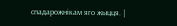спадарожнікам яго жыцця. |